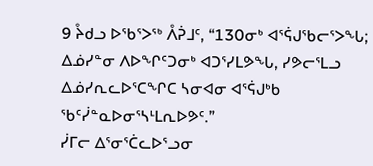9 ᔧᑯᓗ ᐅᖃᕐᐳᖅ ᐰᕉᒧᑦ, “130ᓂᒃ ᐊᕐᕌᒍᖃᓕᕐᐳᖓ; ᐃᓅᓯᓐᓂ ᐱᐅᖏᑦᑐᓂᒃ ᐊᑐᕐᓯᒪᕗᖓ, ᓯᕗᓕᕐᒪᓗ ᐃᓅᓯᕆᓚᐅᕐᑕᖏᑕ ᓴᓂᐊᓂ ᐊᕐᕌᒍᒃᑲ ᖃᑦᓰᓐᓇᐅᓂᕐᓴᒻᒪᕆᐅᕗᑦ.”
ᓰᒥᓕ ᐃᕐᓂᕐᑖᓚᐅᕐᓗᓂ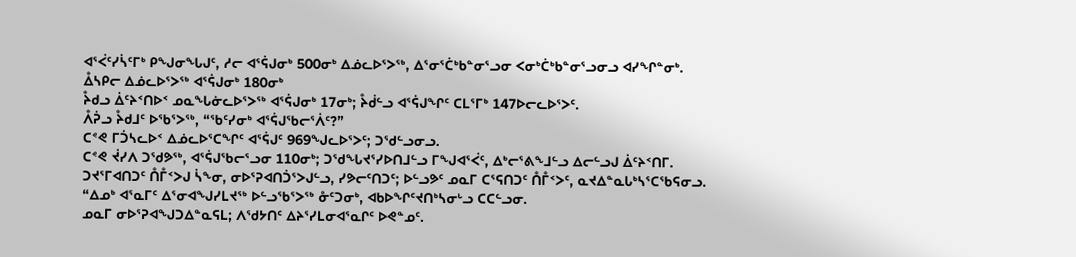ᐊᕐᐹᑦᓯᓵᑦᒥᒃ ᑭᖑᓂᖓᒍᑦ, ᓱᓕ ᐊᕐᕌᒍᓂᒃ 500ᓂᒃ ᐃᓅᓚᐅᕐᐳᖅ, ᐃᕐᓂᕐᑖᒃᑲᓐᓂᕐᓗᓂ ᐸᓂᒃᑖᒃᑲᓐᓂᕐᓗᓂᓗ ᐊᓯᖏᓐᓂᒃ.
ᐂᓴᑭᓕ ᐃᓅᓚᐅᕐᐳᖅ ᐊᕐᕌᒍᓂᒃ 180ᓂᒃ
ᔧᑯᓗ ᐄᑦᔨᑉᑎᐅᑉ ᓄᓇᖓᓃᓚᐅᕐᐳᖅ ᐊᕐᕌᒍᓂᒃ 17ᓂᒃ; ᔧᑰᓪᓗ ᐊᕐᕌᒍᖏᑦ ᑕᒪᕐᒥᒃ 147ᐅᓕᓚᐅᕐᐳᑦ.
ᐰᕉᓗ ᔧᑯᒧᑦ ᐅᖃᕐᐳᖅ, “ᖃᑦᓯᓂᒃ ᐊᕐᕌᒍᖃᓕᕐᐲᑦ?”
ᑕᕝᕙ ᒥᑑᓴᓚᐅᑉ ᐃᓅᓚᐅᕐᑕᖏᑦ ᐊᕐᕌᒍᑦ 969ᖑᓚᐅᕐᐳᑦ; ᑐᖁᓪᓗᓂᓗ.
ᑕᕝᕙ ᔫᓯᐱ ᑐᖁᕗᖅ, ᐊᕐᕌᒍᖃᓕᕐᓗᓂ 110ᓂᒃ; ᑐᖁᖓᔪᕐᓯᐅᑎᒧᓪᓗ ᒥᖑᐊᕐᐹᑦ, ᐃᒃᓕᕐᕕᖕᒧᓪᓗ ᐃᓕᓪᓗᒍ ᐄᑦᔨᑉᑎᒥ.
ᑐᔪᕐᒥᐊᑎᑐᑦ ᑍᒤᑉᐳᒍ ᓵᖕᓂ, ᓂᐅᕐᕈᐊᑎᑑᕐᐳᒍᓪᓗ, ᓯᕗᓕᑦᑎᑐᑦ; ᐅᓪᓗᕗᑦ ᓄᓇᒥ ᑕᕐᕋᑎᑐᑦ ᑍᒤᑉᐳᑦ, ᓇᔪᐃᓐᓇᒐᒃᓴᕐᑕᖃᕋᓂᓗ.
“ᐃᓄᒃ ᐊᕐᓇᒥᑦ ᐃᕐᓂᐊᖑᓯᒪᔪᖅ ᐅᓪᓗᖃᕐᐳᖅ ᓁᑦᑐᓂᒃ, ᐊᑲᐅᖏᑦᔪᑎᒃᓴᓂᒡᓗ ᑕᑕᓪᓗᓂ.
ᓄᓇᒥ ᓂᐅᕐᕈᐊᖑᑐᐃᓐᓇᕋᒪ; ᐱᖁᔭᑎᑦ ᐃᔨᕐᓯᒪᓂᐊᕐᓇᒋᑦ ᐅᕙᓐᓄᑦ.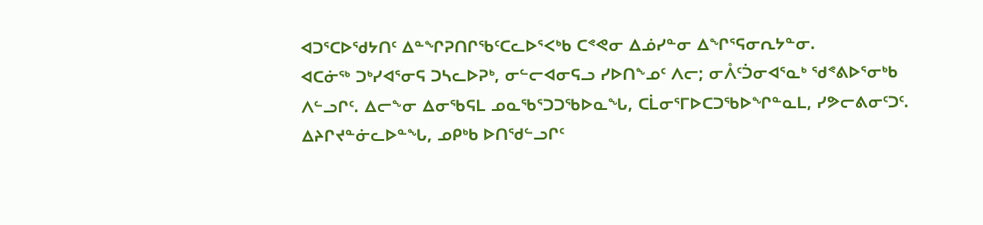ᐊᑐᕐᑕᐅᖁᔭᑎᑦ ᐃᓐᖏᕈᑎᒋᖃᑦᑕᓚᐅᕐᐸᒃᑲ ᑕᕝᕙᓂ ᐃᓅᓯᓐᓂ ᐃᖏᕐᕋᓂᕆᔭᓐᓂ.
ᐊᑕᓃᖅ ᑐᒃᓯᐊᕐᓂᕋ ᑐᓴᓚᐅᕈᒃ, ᓂᓪᓕᐊᓂᕋᓗ ᓯᐅᑎᖕᓄᑦ ᐱᓕ; ᓂᐰᑦᑑᓂᐊᕐᓇᒃ ᖁᕝᕕᐅᕐᓂᒃᑲ ᐱᓪᓗᒋᑦ. ᐃᓕᖕᓂ ᐃᓂᖃᕋᒪ ᓄᓇᖃᕐᑐᑐᖃᐅᓇᖓ, ᑕᒫᓂᕐᒥᐅᑕᑐᖃᐅᖏᓐᓇᒪ, ᓯᕗᓕᕕᓂᑦᑐᑦ.
ᐃᔨᒋᔪᓐᓃᓚᐅᓐᖓ, ᓄᑭᒃᑲ ᐅᑎᖁᓪᓗᒋᑦ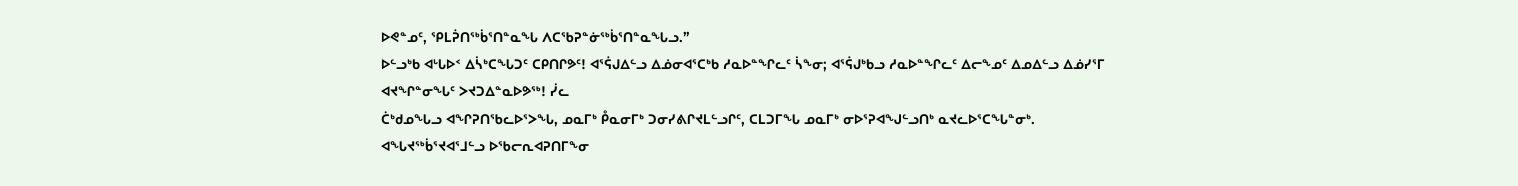ᐅᕙᓐᓄᑦ, ᕿᒪᕉᑎᖅᑳᕐᑎᓐᓇᖓ ᐱᑕᖃᕈᓐᓃᖅᑳᕐᑎᓐᓇᖓᓗ.”
ᐅᓪᓗᒃᑲ ᐊᒡᒐᐅᑉ ᐃᓵᒃᑕᖓᑐᑦ ᑕᑭᑎᒋᕗᑦ! ᐊᕐᕌᒍᐃᓪᓗ ᐃᓅᓂᐊᕐᑕᒃᑲ ᓱᓇᐅᓐᖏᓚᑦ ᓵᖕᓂ; ᐊᕐᕌᒍᒃᑲᓗ ᓱᓇᐅᓐᖏᓚᑦ ᐃᓕᖕᓄᑦ ᐃᓄᐃᓪᓗ ᐃᓅᓯᕐᒥ ᐊᔪᖏᓐᓂᖓᑦ ᐳᔪᑐᐃᓐᓇᐅᕗᖅ! ᓰᓚ
ᑖᒃᑯᓄᖓᓗ ᐊᖏᕈᑎᖃᓚᐅᕐᐳᖓ, ᓄᓇᒥᒃ ᑬᓇᓂᒥᒃ ᑐᓂᓯᕕᒋᔪᒪᓪᓗᒋᑦ, ᑕᒪᑐᒥᖓ ᓄᓇᒥᒃ ᓂᐅᕐᕈᐊᖑᓪᓗᑎᒃ ᓇᔪᓚᐅᕐᑕᖓᓐᓂᒃ.
ᐊᖓᔪᖅᑳᕐᔪᐊᕐᒧᓪᓗ ᐅᖃᓕᕆᐊᕈᑎᒥᖕᓂ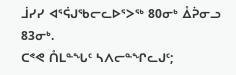ᒨᓯᓯ ᐊᕐᕌᒍᖃᓕᓚᐅᕐᐳᖅ 80ᓂᒃ ᐂᕉᓂᓗ 83ᓂᒃ.
ᑕᕝᕙ ᑍᒪᓐᖓᑦ ᓴᐱᓕᓐᖏᓚᒍᑦ;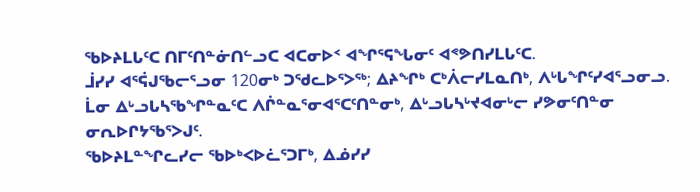ᖃᐅᔨᒪᒐᑦᑕ ᑎᒥᑦᑎᓐᓃᑎᓪᓗᑕ ᐊᑕᓂᐅᑉ ᐊᖏᕐᕋᖓᓂᑦ ᐊᕝᕗᑎᓯᒪᒐᑦᑕ.
ᒨᓯᓯ ᐊᕐᕌᒍᖃᓕᕐᓗᓂ 120ᓂᒃ ᑐᖁᓚᐅᕐᐳᖅ; ᐃᔨᖏᒃ ᑕᒃᐲᓕᓯᒪᓇᑎᒃ, ᐱᒡᒐᖏᑦᓯᐊᕐᓗᓂᓗ.
ᒫᓂ ᐃᒡᓗᒐᓴᖃᖏᓐᓇᑦᑕ ᐱᒌᓐᓇᕐᓂᐊᕐᑕᑦᑎᓐᓂᒃ, ᐃᒡᓗᒐᓴᒡᔪᐊᓂᒡᓕ ᓯᕗᓂᑦᑎᓐᓂ ᓂᕆᐅᒋᔭᖃᕐᐳᒍᑦ.
ᖃᐅᔨᒪᓐᖏᓚᓯᓕ ᖃᐅᒃᐸᐅᓛᕐᑐᒥᒃ, ᐃᓅᓯᓯ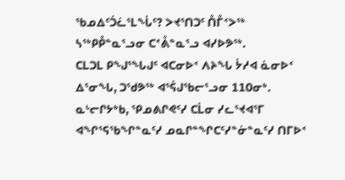ᖃᓄᐃᑦᑑᓛᕐᒪᖔᑦ? ᐳᔪᕐᑎᑐᑦ ᑍᒤᑉᐳᖅ ᓴᖅᑭᑬᓐᓇᕐᓗᓂ ᑕᕝᕔᓐᓇᕐᓗ ᐊᓯᐅᕗᖅ.
ᑕᒪᑐᒪ ᑭᖑᕐᖓᒍᑦ ᐊᑕᓂᐅᑉ ᐱᔨᖓ ᔮᓱᐊ ᓈᓂᐅᑉ ᐃᕐᓂᖓ, ᑐᖁᕗᖅ ᐊᕐᕌᒍᖃᓕᕐᓗᓂ 110ᓂᒃ.
ᓇᒡᓕᒋᔭᒃᑲ, ᕿᓄᕕᒋᕙᑦᓯ ᑕᒫᓂ ᓯᓚᕐᔪᐊᕐᒥ ᐊᖏᕐᕋᖃᖏᓐᓇᑦᓯ ᓄᓇᒋᓐᖏᑕᑦᓯᓐᓃᓐᓇᑦᓯ ᑎᒥᐅᑉ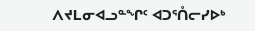ᐱᔪᒪᓂᐊᓗᓐᖏᑦ ᐊᑐᕐᑍᓕᓯᐅᒃ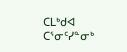ᑕᒪᒃᑯᐊ ᑕᕐᓂᑦᓯᓐᓂᒃ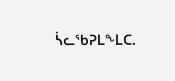ᓵᓚᖃᕈᒪᖕᒪᑕ.